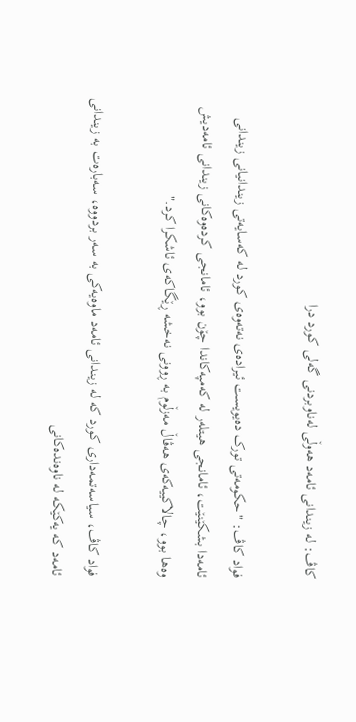کاڤ: لە زیندانی ئامەد هەوڵی لەناوبردنی گەلی کورد درا

فواد کاڤ: "حکومەتی تورک دەیویست ئیرادەی نەتەوەی کورد لە کەسایەتی زیندانیانی زیندانی ئامەدا بشکێنێت، ئامانجی هیتلەر لە کەمپەکاندا چۆن بوو، ئامانجی کردەوەکانی زیندانی ئامەدیش وەها بوو، چالاکییەکەی هەڤاڵ مەزڵوم بە ڕوونی نەخشە ڕێگاکەی ئاشکرا کرد."

فواد کاڤ، سیاسەتمەداری کورد کە لە زیندانی ئامەد ماوەیەکی بە سەر بردووە، سەبارەت بە زیندانی ئامەد کە یەکێکە لە ناوەندەکانی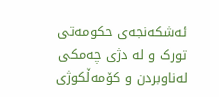ئەشکەنجەی حکومەتی تورک و لە دژی چەمکی لەناوبردن و کۆمەڵکوژی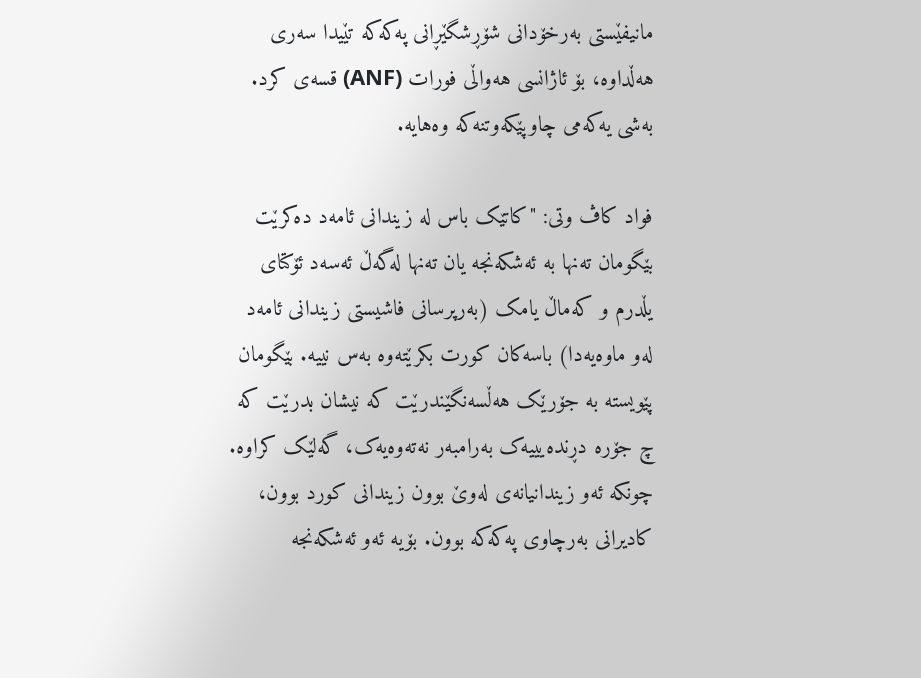مانیفێستی بەرخۆدانی شۆڕشگێڕانی پەکەکە تێیدا سەری هەڵداوە، بۆ ئاژانسی هەواڵی فورات (ANF) قسەی کرد. بەشی یەکەمی چاوپێکەوتنەکە وەهایە.

فواد کاڤ وتی: "کاتێک باس لە زیندانی ئامەد دەکرێت بێگومان تەنها بە ئەشکەنجە یان تەنها لەگەڵ ئەسەد ئۆکتای یڵدرم و کەماڵ یامک (بەرپرسانی فاشیستی زیندانی ئامەد لەو ماوەیەدا) باسەکان کورت بکرێتەوە بەس نییە. بێگومان پێویستە بە جۆرێک هەڵسەنگێندرێت کە نیشان بدرێت کە چ جۆرە دڕندەیییەک بەرامبەر نەتەوەیەک، گەلێک کراوە. چونکە ئەو زیندانیانەی لەوێ بوون زیندانی کورد بوون، کادیرانی بەرچاوی پەکەکە بوون. بۆیە ئەو ئەشکەنجە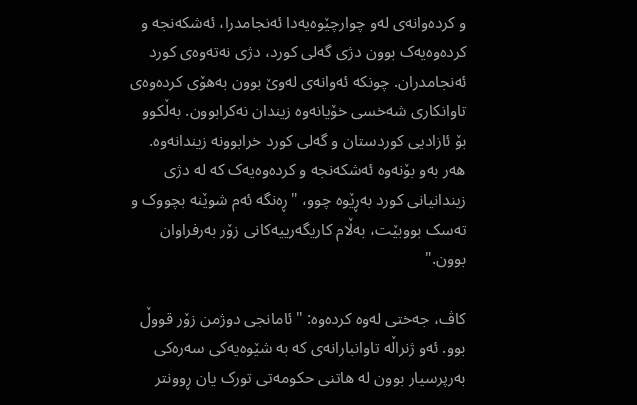و کردەوانەی لەو چوارچێوەیەدا ئەنجامدرا، ئەشکەنجە و کردەوەیەک بوون دژی گەلی کورد، دژی نەتەوەی کورد ئەنجامدران. چونکە ئەوانەی لەوێ بوون بەهۆی کردەوەی تاوانکاری شەخسی خۆیانەوە زیندان نەکرابوون. بەڵکوو بۆ ئازادیی کوردستان و گەلی کورد خرابوونە زیندانەوە. هەر بەو بۆنەوە ئەشکەنجە و کردەوەیەک کە لە دژی زیندانیانی کورد بەڕێوە چوو، "ڕەنگە ئەم شوێنە بچووک و تەسک بووبێت، بەڵام کاریگەرییەکانی زۆر بەرفراوان بوون."

کاڤ، جەختی لەوە کردەوە: "ئامانجی دوژمن زۆر قووڵ بوو. ئەو ژنراڵە تاوانبارانەی کە بە شێوەیەکی سەرەکی بەرپرسیار بوون لە هاتنی حکومەتی تورک یان ڕوونتر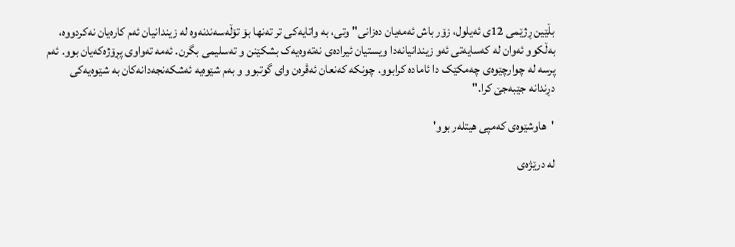بڵێین ڕژێمی 12ی ئەیلول، زۆر باش ئەمەیان دەزانی" وتی، بە واتایەکی تر تەنها بۆ تۆڵەسەندنەوە لە زیندانیان ئەم کارەیان نەکردووە، بەڵکوو ئەوان لە کەسایەتی ئەو زیندانیانەدا ویستیان ئیرادەی نەتەوەیەک بشکێنن و تەسلیمی بگرن. ئەمە تەواوی پڕۆژەکەیان بوو. ئەم پرسە لە چوارچێوەی چەمکێک دا ئامادە کرابوو. چونکە کەنعان ئەڤرەن وای گوتبوو و بەم شێوەیە ئەشکەنجەدانەکان بە شێوەیەکی دڕندانە جێبەجێ کرا."

'هاوشێوەی کەمپی هیتلەر بوو'

لە درێژەی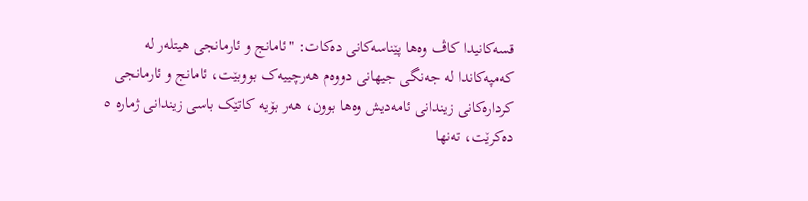قسەکانیدا کاڤ وەها پێناسەکانی دەکات: "ئامانج و ئارمانجی هیتلەر لە کەمپەکاندا لە جەنگی جیهانی دووەم هەرچییەک بووبێت، ئامانج و ئارمانجی کردارەکانی زیندانی ئامەدیش وەها بوون، هەر بۆیە کاتێک باسی زیندانی ژمارە ٥ دەکرێت، تەنها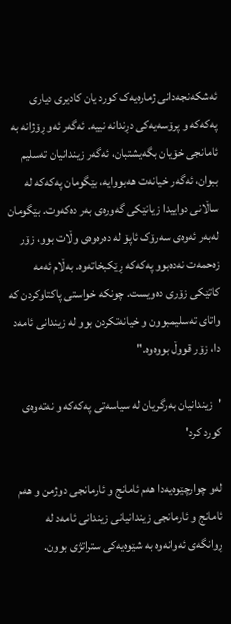ئەشکەنجەدانی ژمارەیەک کورد یان کادیری دیاری پەکەکە و پرۆسەیەکی دڕندانە نییە. ئەگەر ئەو ڕۆژانە بە ئامانجی خۆیان بگەیشتبان، ئەگەر زیندانیان تەسلیم ببوان، ئەگەر خیانەت هەبووایە، بێگومان پەکەکە لە ساڵانی دواییدا زیانێکی گەورەی بەر دەکەوت. بێگومان لەبەر ئەوەی سەرۆک ئاپۆ لە دەرەوەی وڵات بوو، زۆر زەحمەت نەدەبوو پەکەکە ڕێکبخاتەوە. بەڵام ئەمە کاتێکی زۆری دەویست. چونکە خواستی پاکتاوکردن کە واتای تەسلیمبوون و خیانەتکردن بوو لە زیندانی ئامەد دا، زۆر قووڵ بووەوە."

'زیندانیان بەرگریان لە سیاسەتی پەکەکە و نەتەوەی کورد کرد'

لەو چوارچێوەیەدا هەم ئامانج و ئارمانجی دوژمن و هەم ئامانج و ئارمانجی زیندانیانی زیندانی ئامەد لە ڕوانگەی ئەوانەوە بە شێوەیەکی ستراتژی بوون.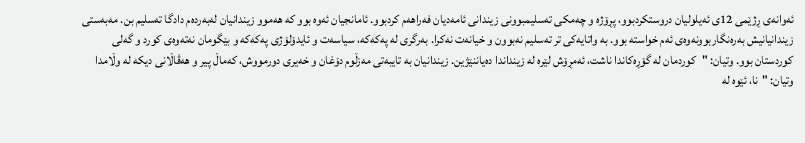ئەوانەی ڕژێمی 12ی ئەیلولیان دروستکردبوو، پڕۆژە و چەمکی تەسلیمبوونی زیندانی ئامەدیان فەراهەم کردبوو. ئامانجیان ئەوە بوو کە هەموو زیندانیان لەبەردەم دادگا تەسلیم بن. مەبەستی زیندانیانیش بەرەنگاربوونەوەی ئەم خواستە بوو. بە واتایەکی تر تەسلیم نەبوون و خیانەت نەکرا. بەرگری لە پەکەکە، سیاسەت و ئایدۆلۆژی پەکەکە و بێگومان نەتەوەی کورد و گەلی کوردستان بوو. وتیان: "کوردمان لە گۆڕەکاندا ناشت، ئەمڕۆش لێرە لە زینداندا دەیاننێژین. زیندانیان بە تایبەتی مەزڵوم دۆغان و خەیری دورمووش، کەماڵ پیر و هەڤاڵانی دیکە لە وڵامدا وتیان: "نا، ئێوە لە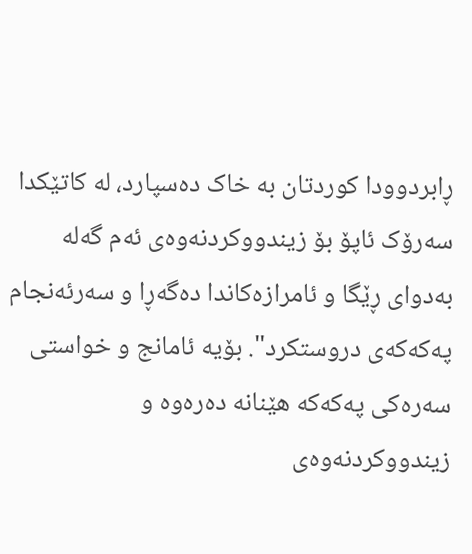ڕابردوودا کوردتان بە خاک دەسپارد، لە کاتێکدا سەرۆک ئاپۆ بۆ زیندووکردنەوەی ئەم گەلە بەدوای ڕێگا و ئامرازەکاندا دەگەڕا و سەرئەنجام پەکەکەی دروستکرد". بۆیە ئامانج و خواستی سەرەکی پەکەکە هێنانە دەرەوە و زیندووکردنەوەی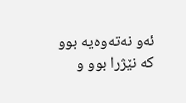ئەو نەتەوەیە بوو کە نێژرا بوو و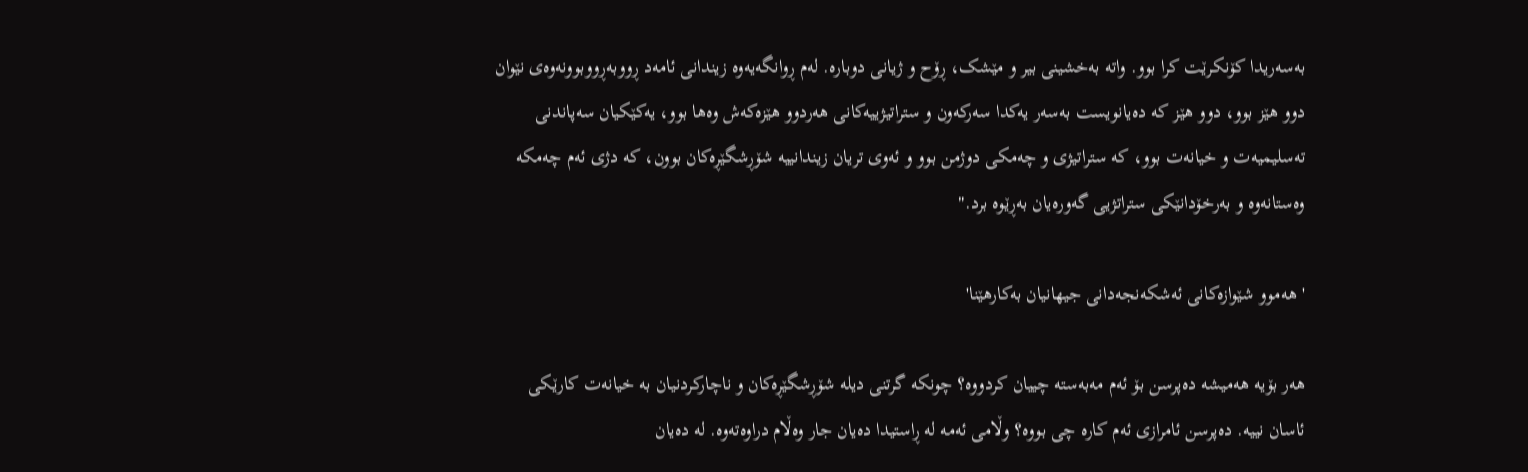بەسەریدا کۆنکرێت کرا بوو. واتە بەخشینی بیر و مێشک، ڕۆح و ژیانی دوبارە. لەم ڕوانگەیەوە زیندانی ئامەد ڕووبەڕووبوونەوەی نێوان دوو هێز بوو، دوو هێز کە دەیانویست بەسەر یەکدا سەرکەون و ستراتیژییەکانی هەردوو ‌هێزەکەش وەها بوو، یەکێکیان سەپاندنی تەسلیمیەت و خیانەت بوو، کە ستراتیژی و چەمکی دوژمن بوو و ئەوی تریان زیندانییە شۆڕشگێڕەکان بوون، کە دژی ئەم چەمکە وەستانەوە و بەرخۆدانێکی ستراتژیی گەورەیان بەڕێوە برد."

'هەموو شێوازەکانی ئەشکەنجەدانی جیهانیان بەکارهێنا'

هەر بۆیە هەمیشە دەپرسن بۆ ئەم مەبەستە چییان کردووە؟ چونکە گرتنی دیلە شۆڕشگێڕەکان و ناچارکردنیان بە خیانەت کارێکی ئاسان نییە. دەپرسن ئامرازی ئەم کارە چی بووە؟ وڵامی ئەمە لە ڕاستیدا دەیان جار وەڵام دراوەتەوە. لە دەیان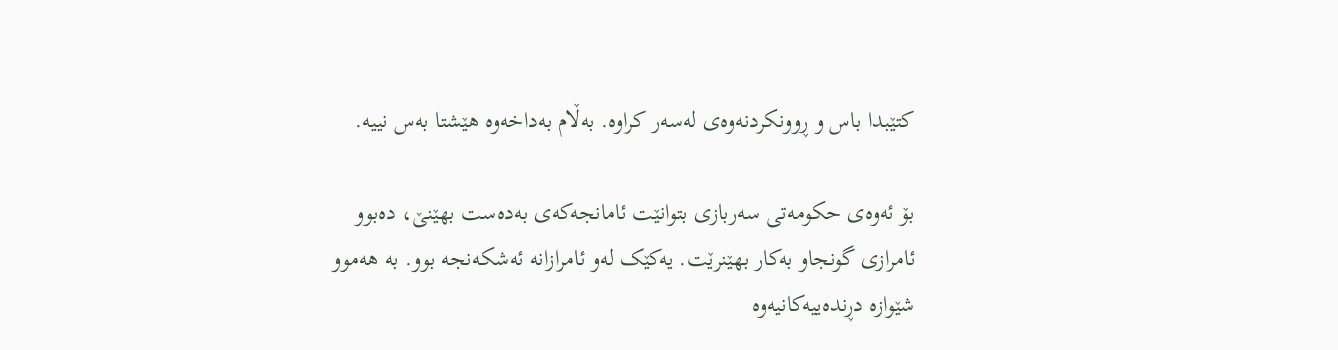کتێبدا باس و ڕوونکردنەوەی لەسەر کراوە. بەڵام بەداخەوە هێشتا بەس نییە.

بۆ ئەوەی حکومەتی سەربازی بتوانێت ئامانجەکەی بەدەست بهێنێ، دەبوو ئامرازی گونجاو بەکار بهێنرێت. یەکێک لەو ئامرازانە ئەشکەنجە بوو. بە هەموو شێوازە دڕندەییەکانیەوە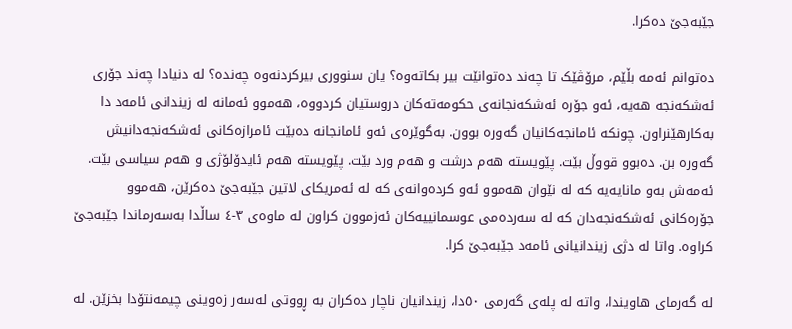جێبەجێ دەکرا.

دەتوانم ئەمە بڵێم، مرۆڤێک تا چەند دەتوانێت بیر بکاتەوە؟ یان سنووری بیرکردنەوە چەندە؟ لە دنیادا چەند جۆری ئەشکەنجە هەیە، ئەو جۆرە ئەشکەنجانەی حکومەتەکان دروستیان کردووە، هەموو ئەمانە لە زیندانی ئامەد دا بەکارهێنراون. چونکە ئامانجەکانیان گەورە بوون. بەگوێرەی ئەو ئامانجانە دەبێت ئامرازەکانی ئەشکەنجەدانیش گەورە بن. دەبوو قووڵ بێت. پێویستە هەم درشت و هەم ورد بێت. پێویستە هەم ئایدۆلۆژی و هەم سیاسی بێت. ئەمەش بەو مانایەیە کە لە نێوان هەموو ئەو کردەوانەی کە لە ئەمریکای لاتین جێبەجێ دەکرێن، هەموو جۆرەکانی ئەشکەنجەدان کە لە سەردەمی عوسمانییەکان ئەزموون کراون لە ماوەی ٣-٤ ساڵدا بەسەرماندا جێبەجێ کراوە. واتا لە دژی زیندانیانی ئامەد جێبەجێ کرا.

لە گەرمای هاویندا، واتە لە پلەی گەرمی ٥٠دا، زیندانیان ناچار دەکران بە ڕووتی لەسەر زەوینی چیمەنتۆدا بخزێن. لە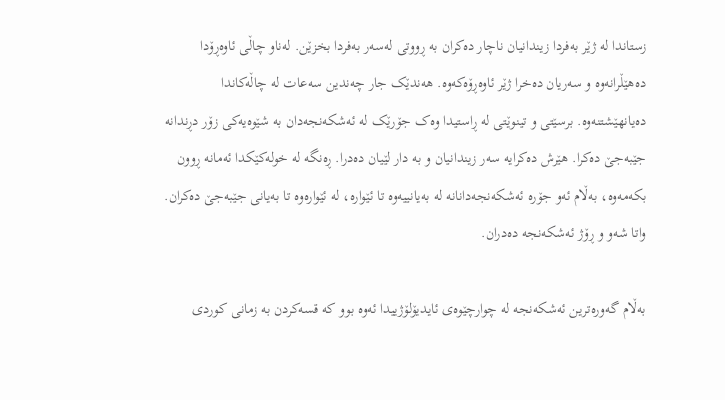زستاندا لە ژێر بەفردا زیندانیان ناچار دەکران بە ڕووتی لەسەر بەفردا بخزێن. لەناو چاڵی ئاوەڕۆدا دەهێڵرانەوە و سەریان دەخرا ژێر ئاوەڕۆەکەوە. هەندێک جار چەندین سەعات لە چاڵەکاندا دەیانهێشتنەوە. برسێتی و تینوێتی لە ڕاستیدا وەک جۆرێک لە ئەشکەنجەدان بە شێوەیەکی زۆر دڕندانە جێبەجێ دەکرا. هێرش دەکرایە سەر زیندانیان و بە دار لێیان دەدرا. ڕەنگە لە خولەکێکدا ئەمانە ڕوون بکەمەوە، بەڵام ئەو جۆرە ئەشکەنجەدانانە لە بەیانییەوە تا ئێوارە، لە ئێوارەوە تا بەیانی جێبەجێ دەکران. واتا شەو و ڕۆژ ئەشکەنجە دەدران.

بەڵام گەورەترین ئەشکەنجە لە چوارچێوەی ئایدیۆلۆژییدا ئەوە بوو کە قسەکردن بە زمانی کوردی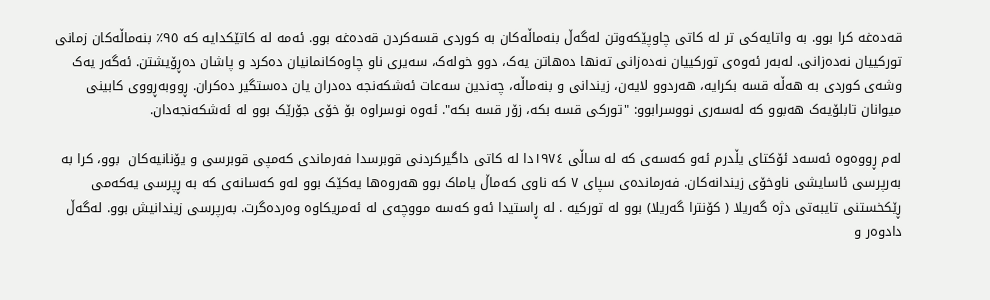قەدەغە کرا بوو. بە واتایەکی تر لە کاتی چاوپێکەوتن لەگەڵ بنەماڵەکان بە کوردی قسەکردن قەدەغە بوو. ئەمە لە کاتێکدایە کە ٩٥٪ بنەماڵەکان زمانی تورکییان نەدەزانی. لەبەر ئەوەی تورکییان نەدەزانی تەنها دەهاتن یەک، دوو خولەک، سەیری ناو چاوەکانمانیان دەکرد و پاشان دەڕۆیشتن. ئەگەر یەک وشەی کوردی بە هەڵە قسە بکرایە، هەردوو لایەن، زیندانی و بنەماڵە، چەندین سەعات ئەشکەنجە دەدران یان دەستگیر دەکران. ڕووبەڕووی کابینی میوانان تابلۆیەک هەبوو کە لەسەری نووسرابوو: "تورکی قسە بکە، زۆر قسە بکە". ئەوە نوسراوە بۆ خۆی جۆرێک بوو لە ئەشکەنجەدان.

لەم ڕووەوە ئەسەد ئۆکتای یڵدرم ئەو کەسەی کە لە ساڵی ١٩٧٤دا لە کاتی داگیرکردنی قوبرسدا فەرماندی کەمپی قوبرسی و یۆنانیەکان  بوو، کرا بە بەرپرسی ئاسایشی ناوخۆی زیندانەکان. فەرماندەی سپای ٧ کە ناوی کەماڵ یاماک بوو هەروەها یەکێک بوو لەو کەسانەی که به ڕپرسی یەکەمی ڕێکخستنی تایبەتی دژه گەریلا ( کۆنترا گەریلا) بوو له تورکیه . لە ڕاستیدا ئەو کەسە مووچەی لە ئەمریکاوە وەردەگرت. بەرپرسی زیندانیش بوو. لەگەڵ دادوەر و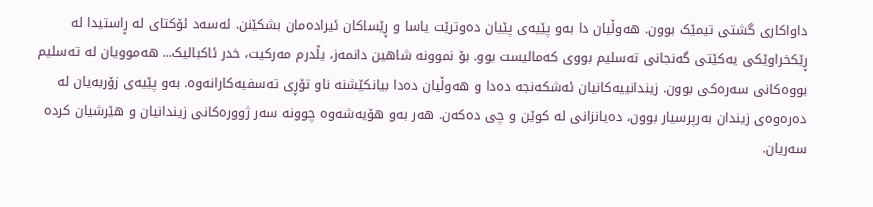داواکاری گشتی تیمێک بوون. هەوڵیان دا بەو پێیەی پێیان دەوترێت یاسا و ڕێساکان ئیرادەمان بشکێنن. ئەسەد ئۆکتای لە ڕاستیدا لە ڕێکخراوێکی یەکێتی گەنجانی تەسلیم بووی کەمالیست بوو. بۆ نموونە شاهین دانمەز، یڵدرم مەرکیت، خدر ئاکبالیک... هەموویان لە تەسلیم بووەکانی سەرەکی بوون. زیندانییەکانیان ئەشکەنجە دەدا و هەوڵیان دەدا بیانکێشنە ناو تۆڕی تەسفیەکارانەوە. بەو پێیەی زۆربەیان لە دەرەوەی زیندان بەرپرسیار بوون، دەیانزانی لە کوێن و چی دەکەن. هەر بەو هۆیەشەوە چوونە سەر ژوورەکانی زیندانیان و هێرشیان کردە سەریان.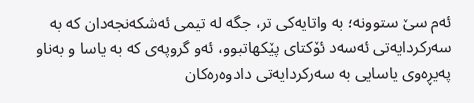ئەم سێ ستوونە؛ بە واتایەکی تر، جگە لە تیمی ئەشکەنجەدان کە بە سەرکردایەتی ئەسەد ئۆکتای پێکهاتبوو، ئەو گروپەی کە بە یاسا و بەناو پەیڕەوی یاسایی بە سەرکردایەتی دادوەرەکان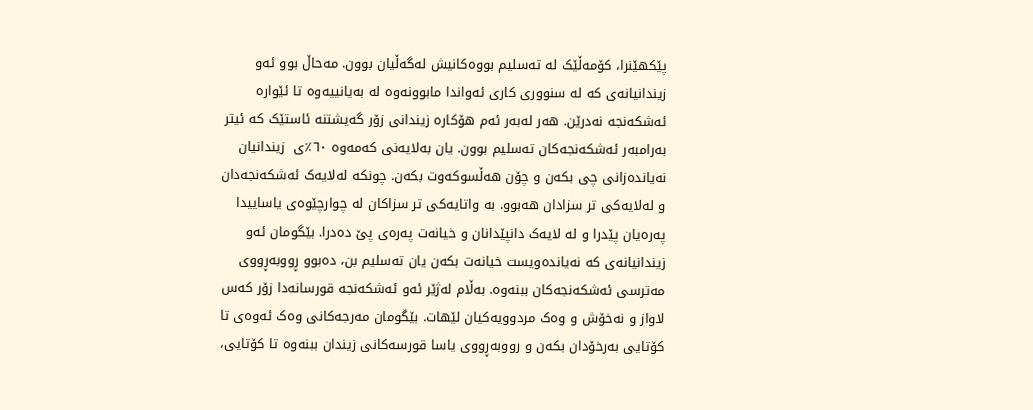پێکهێنرا، کۆمەڵێک لە تەسلیم بووەکانیش لەگەڵیان بوون. مەحاڵ بوو ئەو زیندانیانەی کە لە سنووری کاری ئەواندا مابوونەوە لە بەیانییەوە تا ئێوارە ئەشکەنجە نەدرێن. هەر لەبەر ئەم هۆکارە زیندانی زۆر گەیشتنە ئاستێک کە ئیتر بەرامبەر ئەشکەنجەکان تەسلیم بوون. یان بەلایەنی کەمەوە ٦٠٪ی  زیندانیان نەیاندەزانی چی بکەن و چۆن هەڵسوکەوت بکەن. چونکە لەلایەک ئەشکەنجەدان و لەلایەکی تر سزادان هەبوو. بە واتایەکی تر سزاکان لە چوارچێوەی یاساییدا پەرەیان پێدرا و لە لایەک دانپێدانان و خیانەت پەرەی پێ دەدرا. بێگومان ئەو زیندانیانەی کە نەیاندەویست خیانەت بکەن یان تەسلیم بن، دەبوو ڕووبەڕووی مەترسی ئەشکەنجەکان ببنەوە. بەڵام لەژێر ئەو ئەشکەنجە قورسانەدا زۆر کەس لاواز و نەخۆش و وەک مردوویەکیان لێهات. بێگومان مەرجەکانی وەک ئەوەی تا کۆتایی بەرخۆدان بکەن و رووبەڕووی یاسا قورسەکانی زیندان ببنەوە تا کۆتایی،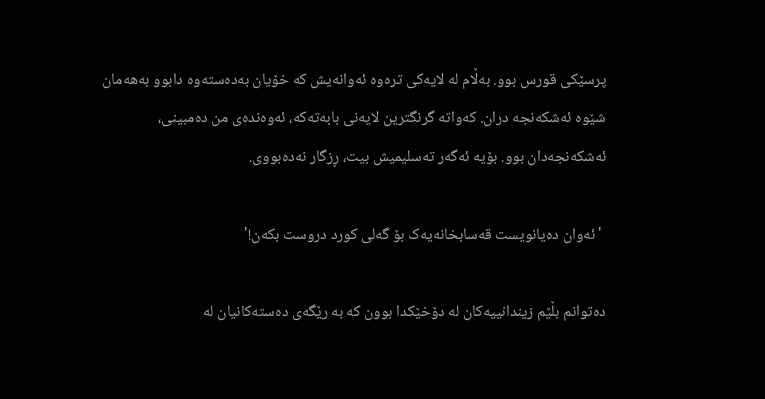پرسێکی قورس بوو. بەڵام لە لایەکی ترەوە ئەوانەیش کە خۆیان بەدەستەوە دابوو بەهەمان شێوە ئەشکەنجە دران. کەواتە گرنگترین لایەنی بابەتەکە، ئەوەندەی من دەمبینی، ئەشکەنجەدان بوو. بۆیە ئەگەر تەسلیمیش بیت، ڕزگار نەدەبووی.

 'ئەوان دەیانویست قەسابخانەیەک بۆ گەلی کورد دروست بکەن!'

دەتوانم بڵێم زیندانییەکان لە دۆخێکدا بوون کە بە رێگەی دەستەکانیان لە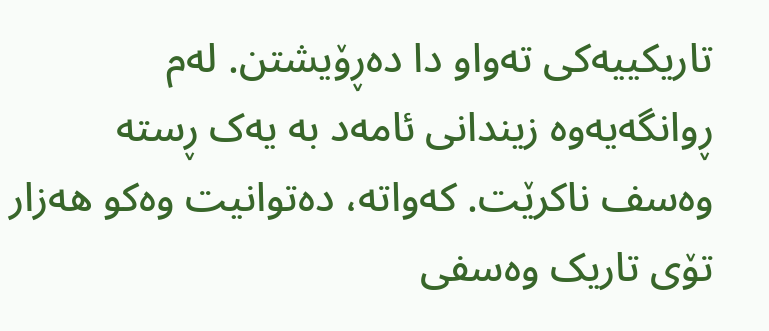تاریکییەکی تەواو دا دەڕۆیشتن. لەم ڕوانگەیەوە زیندانی ئامەد بە یەک ڕستە وەسف ناکرێت. کەواتە، دەتوانیت وەکو هەزار تۆی تاریک وەسفی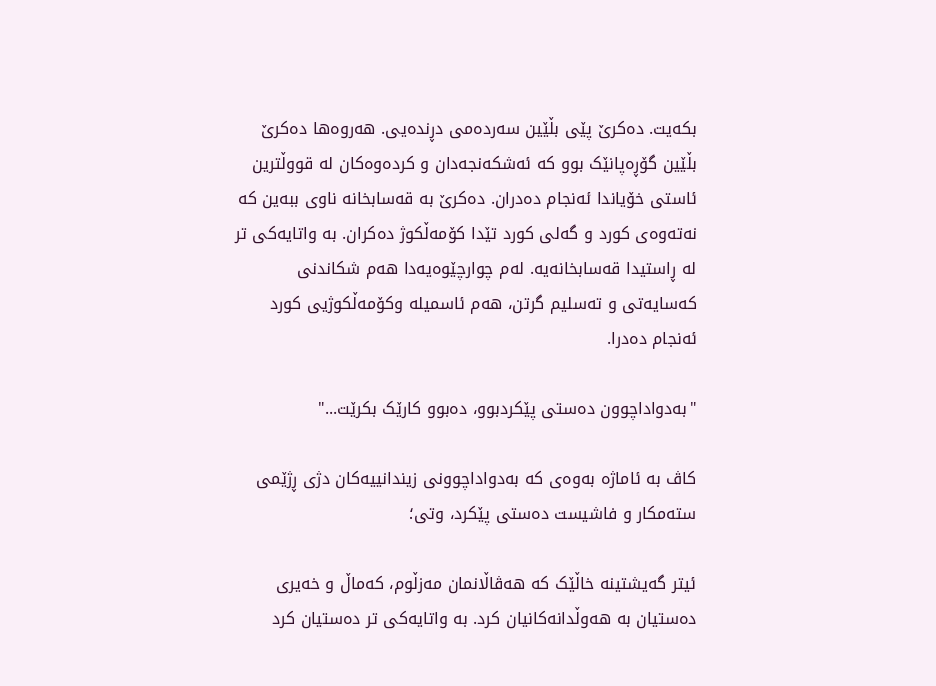بکەیت. دەکرێ پێی بڵێین سەردەمی دڕندەیی. هەروەها دەکرێ بڵێین گۆڕەپانێک بوو کە ئەشکەنجەدان و کردەوەکان لە قووڵترین ئاستی خۆیاندا ئەنجام دەدران. دەکرێ بە قەسابخانە ناوی ببەین کە نەتەوەی کورد و گەلی کورد تێدا کۆمەڵکوژ دەکران. بە واتایەکی تر لە ڕاستیدا قەسابخانەیە. لەم چوارچێوەیەدا هەم شکاندنی کەسایەتی و تەسلیم گرتن، هەم ئاسمیلە وکۆمەڵکوژیی کورد ئەنجام دەدرا.

"بەدواداچوون دەستی پێکردبوو، دەبوو کارێک بکرێت..."

کاڤ بە ئاماژە بەوەی کە بەدواداچوونی زیندانییەکان دژی ڕژێمی ستەمکار و فاشیست دەستی پێکرد، وتی؛

ئیتر گەیشتینە خاڵێک کە هەڤاڵانمان مەزڵوم، کەماڵ و خەیری دەستیان بە هەوڵدانەکانیان کرد. بە واتایەکی تر دەستیان کرد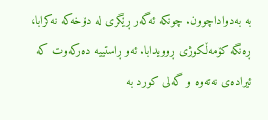بە بەدواداچوون. چونکە ئەگەر ڕێگری لە دۆخەکە نەکرابا، ڕەنگە کۆمەڵکوژی ڕوویدابا. ئەو ڕاستییە دەرکەوت کە ئیرادەی نەتەوە و گەلی کورد بە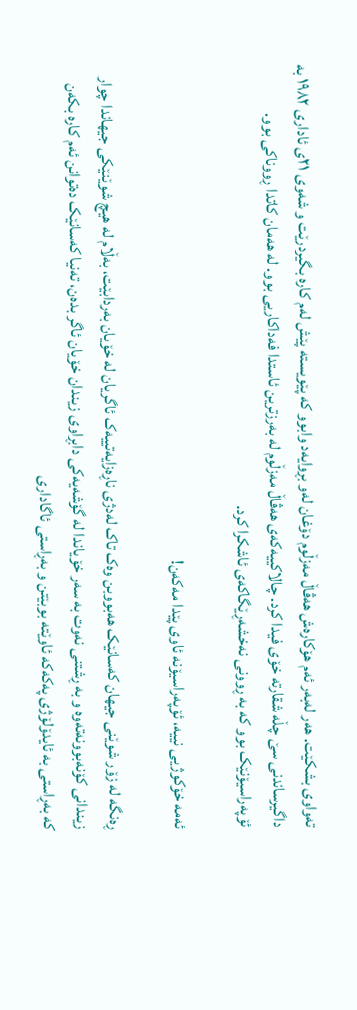تەواوی بشکێت. هەر لەبەر ئەم هۆکارەش هەڤاڵ مەزڵوم دۆغان لەو بڕوایەد وابوو کە پێویستە پێش لەم کارە بگیردرێت و شەوی ٢١ی ئاداری ١٩٨٢ بە داگیرساندنی سێ چڵە شقارتە خۆی فیدا کرد. چالاکییەکەی هەڤاڵ مەزڵوم لە بەرزترین ئاستدا فەداکاریی بوو. لە هەمان کاتدا ڕووناکی بوو. ئۆپەراسیۆنێک بوو کە بە ڕوونی نەخشەڕێگاکەی ئاشکرا کرد.

ئەمە خۆکوژیی نییە، ئۆپەراسیۆنە ئاوی پێدا مەکەن!

ڕەنگە لە زۆر شوێنی جیهان کەسانێک هەبووبن وەک تاک لەدژی ناڕەزایەتییەک ئاگریان لە خۆیان بەردابێت، بەڵام لە هیچ شوێنێکی جیهاندا چوار زیندانی کۆنەبوونەتەوە و بە ڕشتنی نەوت بە سەر خۆیاندا لە گۆشەیەکی دابڕاوی زیندان خۆیان ئاگر بدەن، تەنیا کەسانێک دەتوانن ئەم کارە بکەن کە بەڕاستی بە ئایدۆلۆژی پەکەکە ئاوێتە بوبێتن و بەڕاستی ئاگاداری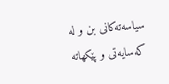سیاسەتەکانی بن و لە کەسایەتی و پێکهاتە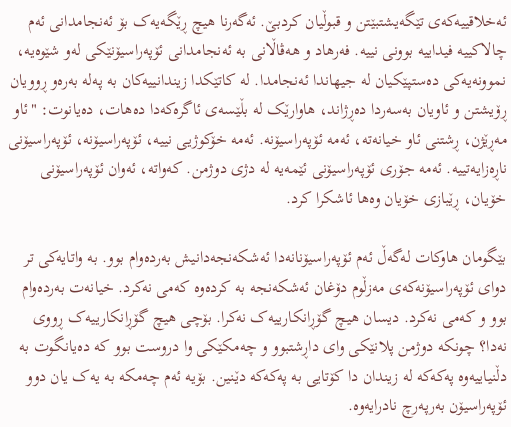ئەخلاقییەکەی تێگەیشتبێتن و قبوڵیان کردبێ. ئەگەرنا هیچ ڕێگەیەک بۆ ئەنجامدانی ئەم چالاکییە فیداییە بوونی نییە. فەرهاد و هەڤاڵانی بە ئەنجامدانی ئۆپەراسیۆنێکی لەو شێوەیە، نموونەیەکی دەستپێکیان لە جیهاندا ئەنجامدا. لە کاتێکدا زیندانییەکان بە پەلە بەرەو ڕوویان ڕۆیشتن و ئاویان بەسەردا دەڕژاند، هاوارێک لە بڵێسەی ئاگرەکەدا دەهات، دەیانوت: "ئاو مەڕێژن، ڕشتنی ئاو خیانەتە، ئەمە ئۆپەراسیۆنە. ئەمە خۆکوژیی نییە، ئۆپەراسیۆنە، ئۆپەراسیۆنی ناڕەزایەتییە. ئەمە جۆری ئۆپەراسیۆنی ئێمەیە لە دژی دوژمن. کەواتە، ئەوان ئۆپەراسیۆنی خۆیان، ڕێبازی خۆیان وەها ئاشکرا کرد.

بێگومان هاوکات لەگەڵ ئەم ئۆپەراسیۆنانەدا ئەشکەنجەدانیش بەردەوام بوو. بە واتایەکی تر دوای ئۆپەراسیۆنەکەی مەزڵوم دۆغان ئەشکەنجە بە کردەوە کەمی نەکرد. خیانەت بەردەوام بوو و کەمی نەکرد. دیسان هیچ گۆڕانکارییەک نەکرا. بۆچی هیچ گۆڕانکارییەک ڕووی نەدا؟ چونکە دوژمن پلانێکی وای داڕشتبوو و چەمکێکی وا دروست بوو کە دەیانگوت بە دڵنیاییەوە پەکەکە لە زیندان دا کۆتایی بە پەکەکە دێنین. بۆیە ئەم چەمکە بە یەک یان دوو ئۆپەراسیۆن بەرپەرچ نادرایەوە.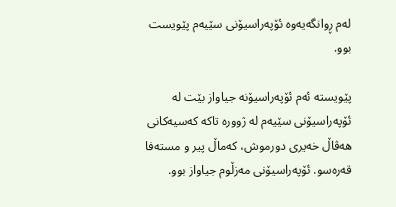لەم ڕوانگەیەوە ئۆپەراسیۆنی سێیەم پێویست بوو.

پێویستە ئەم ئۆپەراسیۆنە جیاواز بێت لە ئۆپەراسیۆنی سێیەم لە ژوورە تاکە کەسیەکانی هەڤاڵ خەیری دورموش، کەماڵ پیر و مستەفا قەرەسو. ئۆپەراسیۆنی مەزڵوم جیاواز بوو.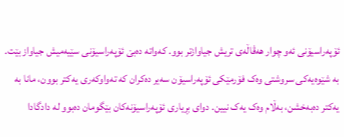ئۆپەراسیۆنی ئەو چوار هەڤاڵەی تریش جیاوازتر بوو. کەواتە دەبێ ئۆپەراسیۆنی سێیەمیش جیاواز بێت. بە شێوەیەکی سروشتی وەک فۆرمێکی ئۆپەراسیۆن سەیر دەکران کە تەواوکەری یەکتر بوون، مانا بە یەکتر دەبەخشن، بەڵام وەک یەک نیین. دوای بڕیاری ئۆپەراسیۆنەکان بێگومان دەبوو لە دادگادا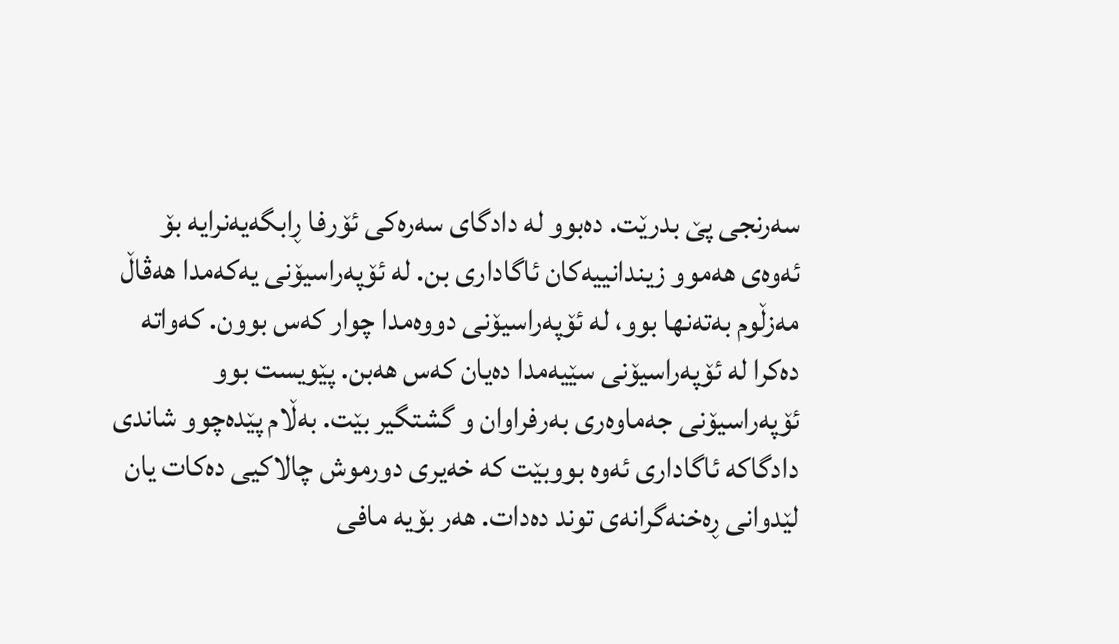سەرنجی پێ بدرێت. دەبوو لە دادگای سەرەکی ئۆرفا ڕابگەیەنرایە بۆ ئەوەی هەموو زیندانییەکان ئاگاداری بن. لە ئۆپەراسیۆنی یەکەمدا هەڤاڵ مەزڵوم بەتەنها بوو، لە ئۆپەراسیۆنی دووەمدا چوار کەس بوون. کەواتە دەکرا لە ئۆپەراسیۆنی سێیەمدا دەیان کەس هەبن. پێویست بوو ئۆپەراسیۆنی جەماوەری بەرفراوان و گشتگیر بێت. بەڵام پێدەچوو شاندی دادگاکە ئاگاداری ئەوە بووبێت کە خەیری دورموش چالاکیی دەکات یان لێدوانی ڕەخنەگرانەی توند دەدات. هەر بۆیە مافی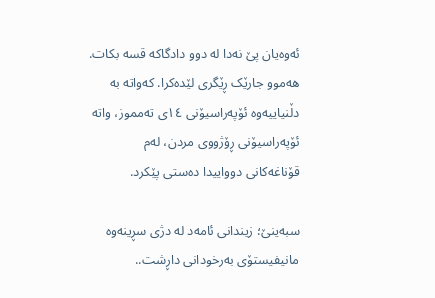ئەوەیان پێ نەدا لە دوو دادگاکە قسە بکات. هەموو جارێک ڕێگری لێدەکرا. کەواتە بە دڵنیاییەوە ئۆپەراسیۆنی ١٤ی تەمموز، واتە ئۆپەراسیۆنی ڕۆژووی مردن، لەم قۆناغەکانی دوواییدا دەستی پێکرد.

سبەینێ؛ زیندانی ئامەد لە دژی سڕینەوە مانیفیستۆی بەرخودانی داڕشت..